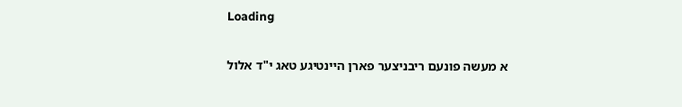Loading

א מעשה פונעם ריבניצער פארן היינטיגע טאג י"ד אלול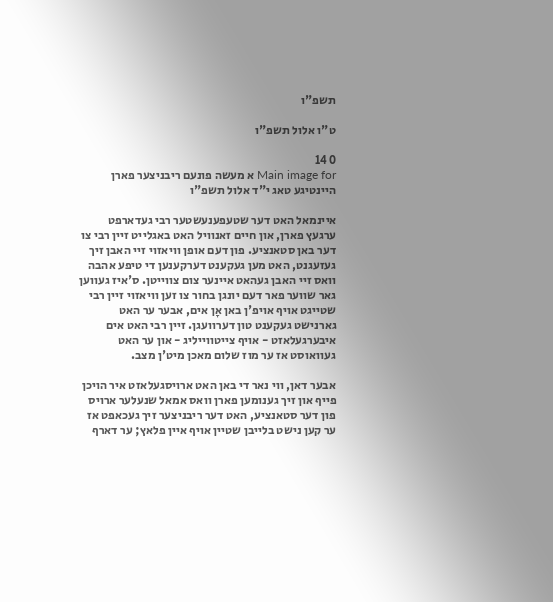תשפ"ו

ט"ו אלול תשפ"ו

0 14
Main image for א מעשה פונעם ריבניצער פארן היינטיגע טאג י"ד אלול תשפ"ו

איינמאל האט דער שטעפענעשטער רבי געדארפט ערגעץ פארן, און חיים זאנוויל האט באגלייט זיין רבי צו דער באן סטאנציע. פון דעם אופן וויאזוי זיי האבן זיך געזעגנט, האט מען געקענט דערקענען די טיפע אהבה וואס זיי האבן געהאט איינער צום צווייטן. ס'איז געווען גאר שווער פאר דעם יונגן בחור צו זען וויאזוי זיין רבי שטייגט אויף אויפ'ן באן אָן אים, אבער ער האט גארנישט געקענט טון דערוועגן. זיין רבי האט אים איבערגעלאזט - אויף צייטווייליג - און ער האט געוואוסט אז ער מוז שלום מאכן מיט'ן מצב.

אבער דאן, ווי נאר די באן האט ארויסגעלאזט איר הויכן פייף און זיך גענומען פארן וואס אמאל שנעלער ארויס פון דער סטאנציע, האט דער ריבניצער זיך געכאפט אז ער קען נישט בלייבן שטיין אויף איין פלאץ; ער דארף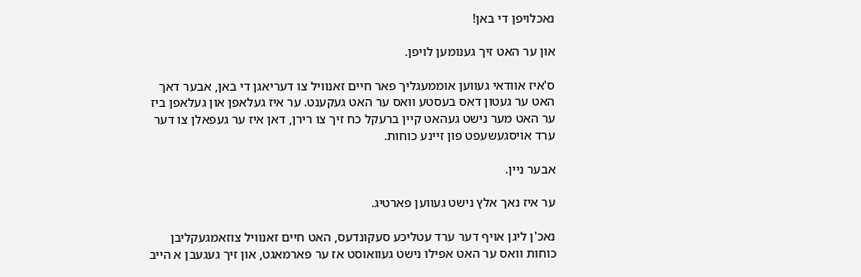נאכלויפן די באן!

און ער האט זיך גענומען לויפן.

ס'איז אוודאי געווען אוממעגליך פאר חיים זאנוויל צו דעריאגן די באן, אבער דאך האט ער געטון דאס בעסטע וואס ער האט געקענט. ער איז געלאפן און געלאפן ביז ער האט מער נישט געהאט קיין ברעקל כח זיך צו רירן, דאן איז ער געפאלן צו דער ערד אויסגעשעפט פון זיינע כוחות.

אבער ניין.

ער איז נאך אלץ נישט געווען פארטיג.

נאכ'ן ליגן אויף דער ערד עטליכע סעקונדעס, האט חיים זאנוויל צוזאמגעקליבן כוחות וואס ער האט אפילו נישט געוואוסט אז ער פארמאגט, און זיך געגעבן א הייב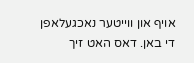אויף און ווייטער נאכגעלאפן די באן. דאס האט זיך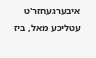איבערגעחזר'ט עטליכע מאל, ביז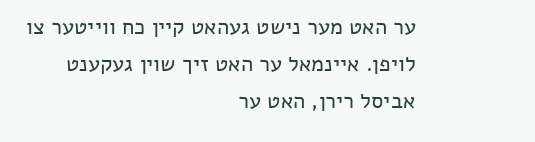ער האט מער נישט געהאט קיין כח ווייטער צו לויפן. איינמאל ער האט זיך שוין געקענט אביסל רירן, האט ער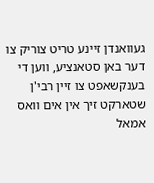געוואנדן זיינע טריט צוריק צו דער באן סטאנציע, ווען די בענקשאפט צו זיין רבי'ן שטארקט זיך אין אים וואס אמאל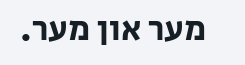מער און מער.